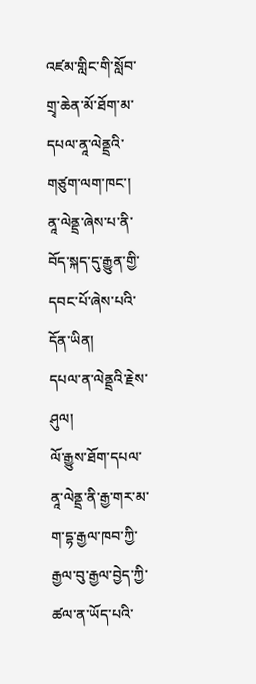འཛམ་གླིང་གི་སློབ་གྲྭ་ཆེན་མོ་ཐོག་མ་དཔལ་ནཱ་ལེནྡྲའི་གཙུག་ལག་ཁང་།
ནཱ་ལེནྡྲ་ཞེས་པ་ནི་བོད་སྐད་དུ་རྒྱུན་གྱི་དབང་པོ་ཞེས་པའི་དོན་ཡིན།
དཔལ་ན་ལེནྡྲའི་རྗེས་ཤུལ།
ལོ་རྒྱུས་ཐོག་དཔལ་ནཱ་ལེནྡྲ་ནི་རྒྱ་གར་མ་ག་དྷ་རྒྱལ་ཁབ་ཀྱི་རྒྱལ་བུ་རྒྱལ་བྱེད་ཀྱི་ཚལ་ན་ཡོད་པའི་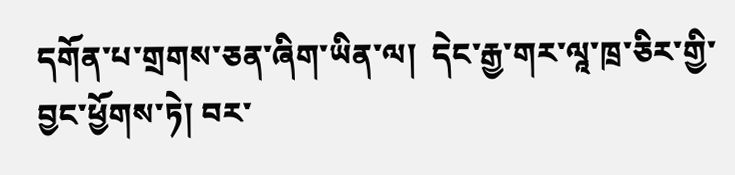དགོན་པ་གྲགས་ཅན་ཞིག་ཡིན་ལ།  དེང་རྒྱ་གར་ལཱ་ཁྲ་ཅིར་གྱི་བྱང་ཕྱོགས་ཏེ། བར་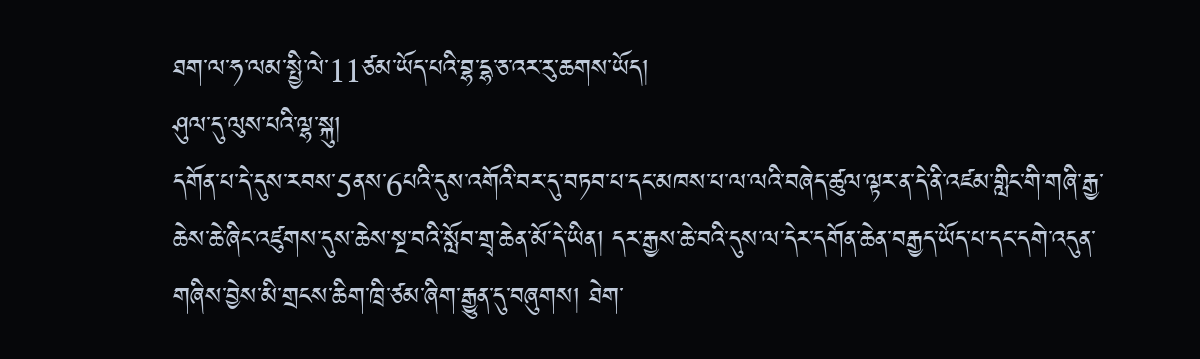ཐག་ལ་ཧ་ལམ་སྤྱི་ལེ་11ཙམ་ཡོད་པའི་བྷ་དྷ་ཅ་འར་རུ་ཆགས་ཡོད།
ཤུལ་དུ་ལུས་པའི་ལྷ་སྐུ།
དགོན་པ་དེ་དུས་རབས་5ནས་6པའི་དུས་འགོའི་བར་དུ་བཏབ་པ་དང་མཁས་པ་ལ་ལའི་བཞེད་ཚུལ་ལྟར་ན་དེ་ནི་འཛམ་གླིང་གི་གཞི་རྒྱ་ཆེས་ཆེ་ཞིང་འཛུགས་དུས་ཆེས་སྔ་བའི་སློབ་གྲྭ་ཆེན་མོ་དེ་ཡིན། དར་རྒྱས་ཆེ་བའི་དུས་ལ་དེར་དགོན་ཆེན་བརྒྱད་ཡོད་པ་དང་དགེ་འདུན་གཞིས་བྱེས་མི་གྲངས་ཆིག་ཁྲི་ཙམ་ཞིག་རྒྱུན་དུ་བཞུགས། ཐེག་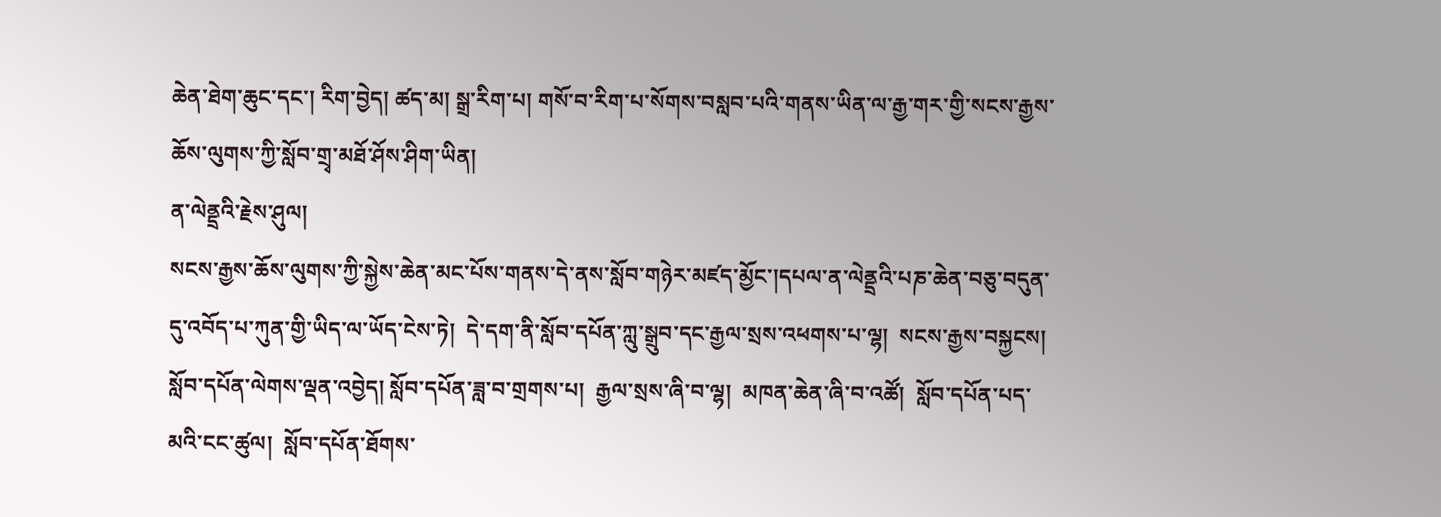ཆེན་ཐེག་ཆུང་དང་། རིག་བྱེད། ཚད་མ། སྒྲ་རིག་པ། གསོ་བ་རིག་པ་སོགས་བསླབ་པའི་གནས་ཡིན་ལ་རྒྱ་གར་གྱི་སངས་རྒྱས་ཆོས་ལུགས་ཀྱི་སློབ་གྲྭ་མཐོ་ཤོས་ཤིག་ཡིན།
ན་ལེནྡྲའི་རྗེས་ཤུལ།
སངས་རྒྱས་ཆོས་ལུགས་ཀྱི་སྐྱེས་ཆེན་མང་པོས་གནས་དེ་ནས་སློབ་གཉེར་མཛད་མྱོང་།དཔལ་ན་ལེནྡྲའི་པཎ་ཆེན་བཅུ་བདུན་དུ་འབོད་པ་ཀུན་གྱི་ཡིད་ལ་ཡོད་ངེས་ཏེ།  དེ་དག་ནི་སློབ་དཔོན་ཀླུ་སྒྲུབ་དང་རྒྱལ་སྲས་འཕགས་པ་ལྷ།  སངས་རྒྱས་བསྐྱངས།  སློབ་དཔོན་ལེགས་ལྡན་འབྱེད། སློབ་དཔོན་ཟླ་བ་གྲགས་པ།  རྒྱལ་སྲས་ཞི་བ་ལྷ།  མཁན་ཆེན་ཞི་བ་འཚོ།  སློབ་དཔོན་པད་མའི་ངང་ཚུལ།  སློབ་དཔོན་ཐོགས་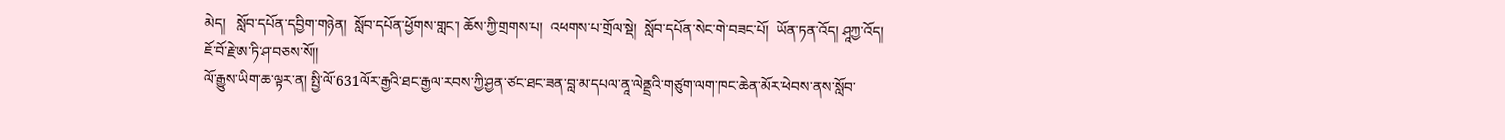མེད།   སློབ་དཔོན་དབྱིག་གཉེན།  སློབ་དཔོན་ཕྱོགས་གླང་། ཆོས་ཀྱི་གྲགས་པ།  འཕགས་པ་གྲོལ་སྡེ།  སློབ་དཔོན་སེང་གེ་བཟང་པོ།  ཡོན་ཏན་འོད། ཤཱཀྱ་འོད།  ཇོ་བོ་རྗེ་ཨ་ཏི་ཤ་བཅས་སོ།།
ལོ་རྒྱུས་ཡིག་ཆ་ལྟར་ན། སྤྱི་ལོ་631ལོར་རྒྱའི་ཐང་རྒྱལ་རབས་ཀྱི་ཤྱན་ཙང་ཐང་ཟན་བླ་མ་དཔལ་ནཱ་ལེནྡྲའི་གཙུག་ལག་ཁང་ཆེན་མོར་ཕེབས་ནས་སློབ་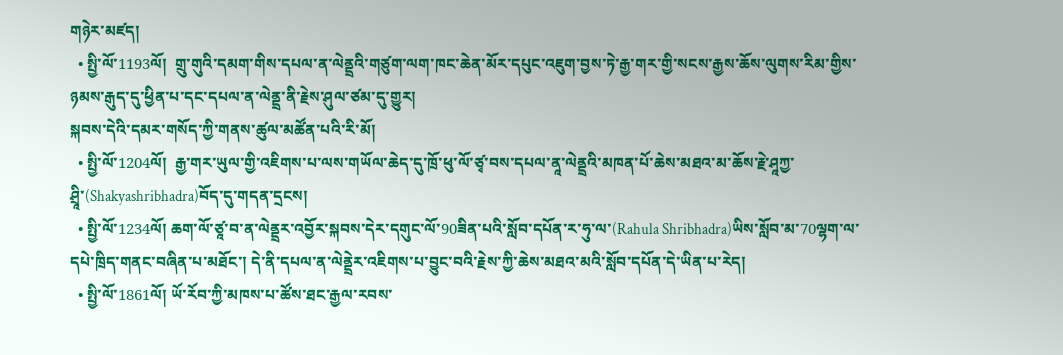གཉེར་མཛད།
  • སྤྱི་ལོ་1193ལོ།  གྲུ་གུའི་དམག་གིས་དཔལ་ན་ལེནྡྲའི་གཙུག་ལག་ཁང་ཆེན་མོར་དཔུང་འཇུག་བྱས་ཏེ་རྒྱ་གར་གྱི་སངས་རྒྱས་ཆོས་ལུགས་རིམ་གྱིས་ཉམས་རྒུད་དུ་ཕྱིན་པ་དང་དཔལ་ན་ལེནྡྲ་ནི་རྗེས་ཤུལ་ཙམ་དུ་གྱུར།
སྐབས་དེའི་དམར་གསོད་ཀྱི་གནས་ཚུལ་མཚོན་པའི་རི་མོ།
  • སྤྱི་ལོ་1204ལོ།  རྒྱ་གར་ཡུལ་གྱི་འཇིགས་པ་ལས་གཡོལ་ཆེད་དུ་ཁྲོ་ཕུ་ལོ་ཙྭ་བས་དཔལ་ནཱ་ལེནྡྲའི་མཁན་པོ་ཆེས་མཐའ་མ་ཆོས་རྗེ་ཤཱཀྱ་ཤྲཱི་(Shakyashribhadra)བོད་དུ་གདན་དྲངས།
  • སྤྱི་ལོ་1234ལོ། ཆག་ལོ་ཙཱ་བ་ན་ལེནྡྲར་འབྱོར་སྐབས་དེར་དགུང་ལོ་90ཟིན་པའི་སློབ་དཔོན་ར་ཧུ་ལ་(Rahula Shribhadra)ཡིས་སློབ་མ་70ལྷག་ལ་དཔེ་ཁྲིད་གནང་བཞིན་པ་མཐོང་། དེ་ནི་དཔལ་ན་ལེནྡྲེར་འཇིགས་པ་བྱུང་བའི་རྗེས་ཀྱི་ཆེས་མཐའ་མའི་སློབ་དཔོན་དེ་ཡིན་པ་རེད།
  • སྤྱི་ལོ་1861ལོ། ཡོ་རོབ་ཀྱི་མཁས་པ་ཚོས་ཐང་རྒྱལ་རབས་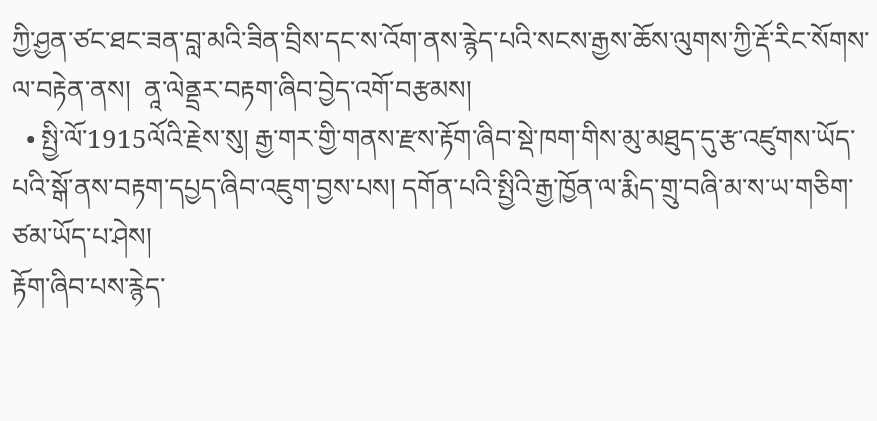ཀྱི་ཤྱན་ཙང་ཐང་ཟན་བླ་མའི་ཟིན་བྲིས་དང་ས་འོག་ནས་རྙེད་པའི་སངས་རྒྱས་ཆོས་ལུགས་ཀྱི་རྡོ་རིང་སོགས་ལ་བརྟེན་ནས།  ནཱ་ལེནྡྲར་བརྟག་ཞིབ་བྱེད་འགོ་བརྩམས།
  • སྤྱི་ལོ་1915ལོའི་རྗེས་སུ། རྒྱ་གར་གྱི་གནས་རྫས་རྟོག་ཞིབ་སྡེ་ཁག་གིས་མུ་མཐུད་དུ་རྩ་འཛུགས་ཡོད་པའི་སྒོ་ནས་བརྟག་དཔྱད་ཞིབ་འཇུག་བྱས་པས། དགོན་པའི་སྤྱིའི་རྒྱ་ཁྱོན་ལ་རྨིད་གྲུ་བཞི་མ་ས་ཡ་གཅིག་ཙམ་ཡོད་པ་ཤེས།
རྟོག་ཞིབ་པས་རྙེད་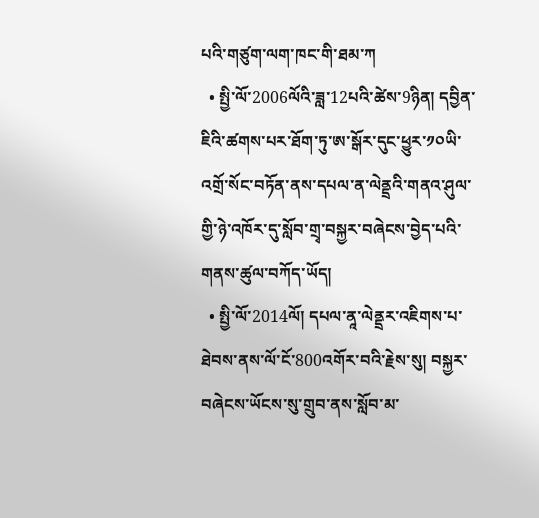པའི་གཙུག་ལག་ཁང་གི་ཐམ་ཀ
  • སྤྱི་ལོ་2006ལོའི་ཟླ་12པའི་ཚེས་9ཉིན། དབྱིན་ཇིའི་ཚགས་པར་ཐོག་ཏུ་ཨ་སྒོར་དུང་ཕྱུར་༡༠ཡི་འགྲོ་སོང་བཏོན་ནས་དཔལ་ན་ལེནྡྲའི་གནའ་ཤུལ་གྱི་ཉེ་འཁོར་དུ་སློབ་གྲྭ་བསྐྱར་བཞེངས་བྱེད་པའི་གནས་ཚུལ་བཀོད་ཡོད།
  • སྤྱི་ལོ་2014ལོ། དཔལ་ནཱ་ལེནྡྲར་འཇིགས་པ་ཐེབས་ནས་ལོ་ངོ་800འགོར་བའི་རྗེས་སུ། བསྐྱར་བཞེངས་ཡོངས་སུ་གྲུབ་ནས་སློབ་མ་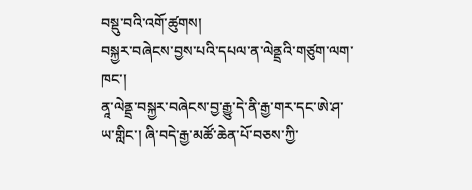བསྡུ་བའི་འགོ་ཚུགས།
བསྐྱར་བཞེངས་བྱས་པའི་དཔལ་ན་ལེནྡྲའི་གཙུག་ལག་ཁང་།
ནཱ་ལེནྡྲ་བསྐྱར་བཞེངས་བྱ་རྒྱུ་དེ་ནི་རྒྱ་གར་དང་ཨེ་ཤ་ཡ་གླིང་། ཞི་བདེ་རྒྱ་མཚོ་ཆེན་པོ་བཅས་ཀྱི་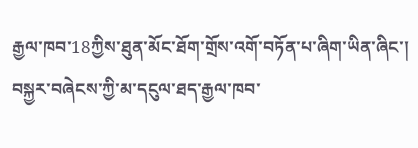རྒྱལ་ཁབ་18ཀྱིས་ཐུན་མོང་ཐོག་གྲོས་འགོ་བཏོན་པ་ཞིག་ཡིན་ཞིང་། བསྐྱར་བཞེངས་ཀྱི་མ་དངུལ་ཐད་རྒྱལ་ཁབ་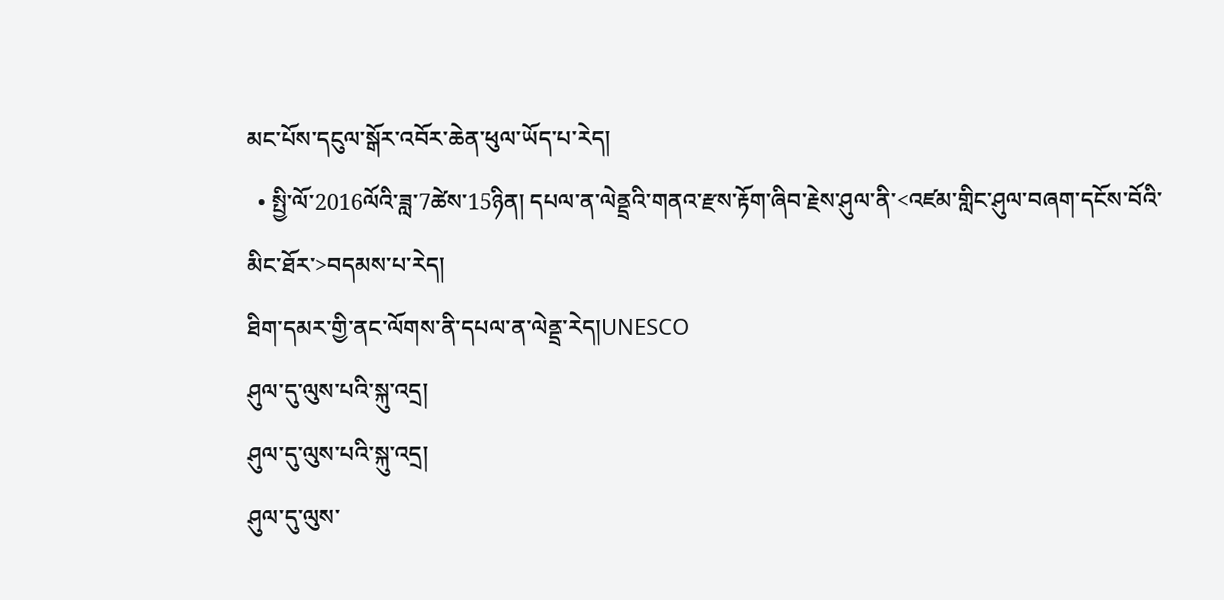མང་པོས་དངུལ་སྒོར་འབོར་ཆེན་ཕུལ་ཡོད་པ་རེད།
  • སྤྱི་ལོ་2016ལོའི་ཟླ་7ཚེས་15ཉིན། དཔལ་ན་ལེནྡྲའི་གནའ་རྫས་རྟོག་ཞིབ་རྗེས་ཤུལ་ནི་<འཛམ་གླིང་ཤུལ་བཞག་དངོས་བོའི་མིང་ཐོར་>བདམས་པ་རེད།
ཐིག་དམར་གྱི་ནང་ལོགས་ནི་དཔལ་ན་ལེནྡྲ་རེད།UNESCO
ཤུལ་དུ་ལུས་པའི་སྐུ་འདྲ།
ཤུལ་དུ་ལུས་པའི་སྐུ་འདྲ།
ཤུལ་དུ་ལུས་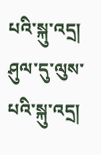པའི་སྐུ་འདྲ།
ཤུལ་དུ་ལུས་པའི་སྐུ་འདྲ།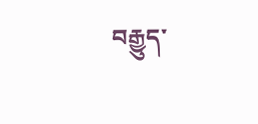བརྒྱུད་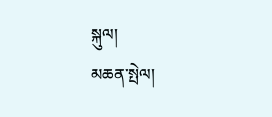སྐུལ།
མཆན་སྤེལ།